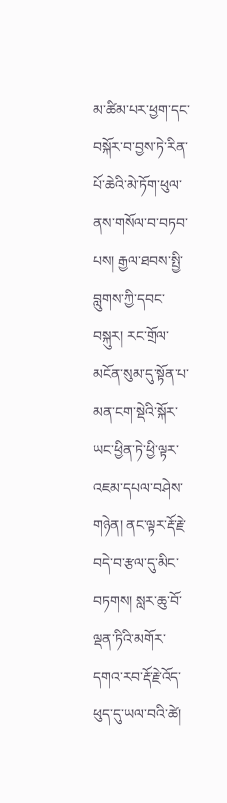མ་ཚིམ་པར་ཕྱག་དང་བསྐོར་བ་བྱས་ཏེ་རིན་པོ་ཆེའི་མེ་ཏོག་ཕུལ་ནས་གསོལ་བ་བཏབ་པས། རྒྱལ་ཐབས་སྤྱི་བླུགས་ཀྱི་དབང་བསྐུར། རང་གྲོལ་མངོན་སུམ་དུ་སྟོན་པ་མན་ངག་སྡེའི་སྐོར་ཡང་ཕྱིན་ཏེ་ཕྱི་ལྟར་འཇམ་དཔལ་བཤེས་གཉེན། ནང་ལྟར་རྡོ་རྗེ་བདེ་བ་རྩལ་དུ་མིང་བཏགས། སླར་ཆུ་བོ་ལྡན་ཏིའི་མགོར་དགའ་རབ་རྡོ་རྗེ་འོད་ཕུད་དུ་ཡལ་བའི་ཚེ།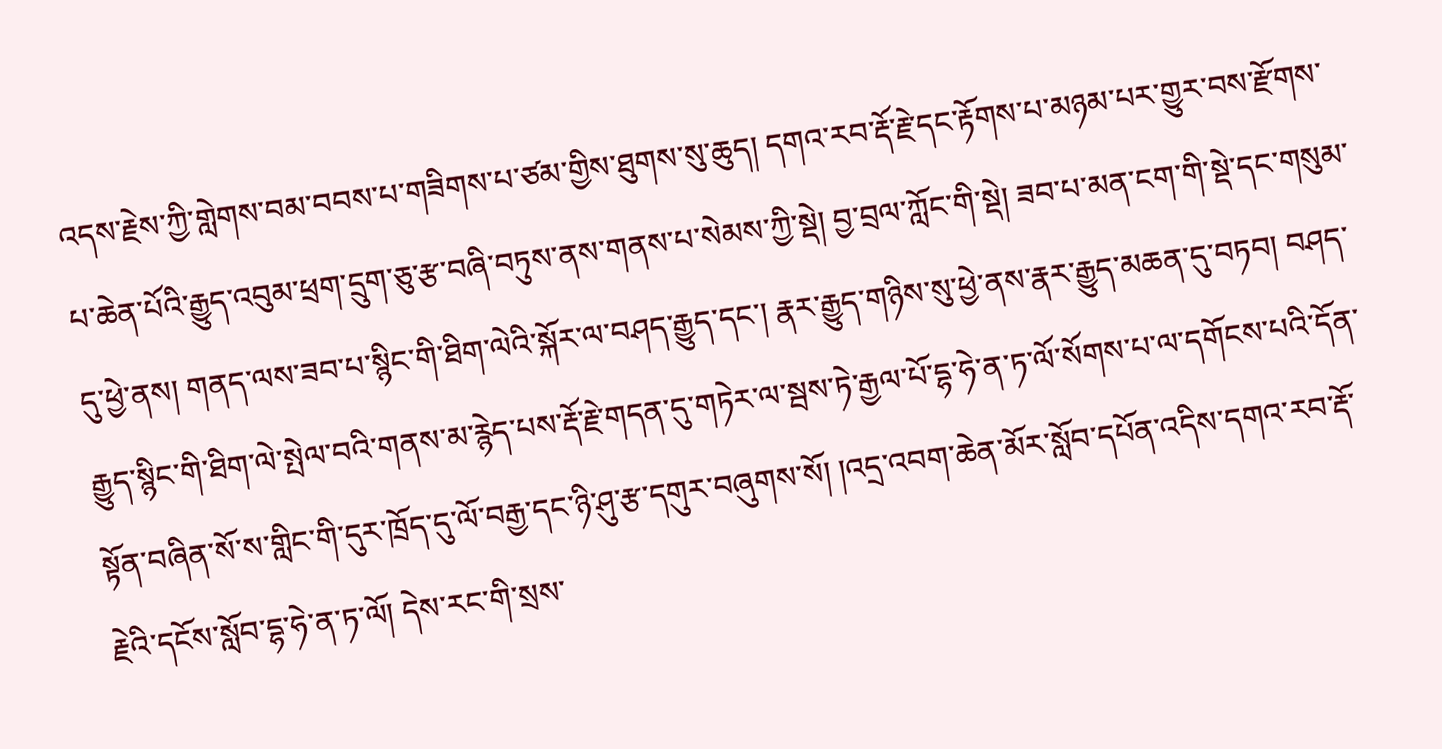འདས་རྗེས་ཀྱི་གླེགས་བམ་བབས་པ་གཟིགས་པ་ཙམ་གྱིས་ཐུགས་སུ་ཆུད། དགའ་རབ་རྡོ་རྗེ་དང་རྟོགས་པ་མཉམ་པར་གྱུར་བས་རྫོགས་པ་ཆེན་པོའི་རྒྱུད་འབུམ་ཕྲག་དྲུག་ཅུ་རྩ་བཞི་བཏུས་ནས་གནས་པ་སེམས་ཀྱི་སྡེ། བྱ་བྲལ་ཀློང་གི་སྡེ། ཟབ་པ་མན་ངག་གི་སྡེ་དང་གསུམ་དུ་ཕྱེ་ནས། གནད་ལས་ཟབ་པ་སྙིང་གི་ཐིག་ལེའི་སྐོར་ལ་བཤད་རྒྱུད་དང་། རྣར་རྒྱུད་གཉིས་སུ་ཕྱེ་ནས་རྣར་རྒྱུད་མཆན་དུ་བཏབ། བཤད་རྒྱུད་སྙིང་གི་ཐིག་ལེ་སྤེལ་བའི་གནས་མ་རྙེད་པས་རྡོ་རྗེ་གདན་དུ་གཏེར་ལ་སྦས་ཏེ་རྒྱལ་པོ་དྷ་ཧེ་ན་ཏ་ལོ་སོགས་པ་ལ་དགོངས་པའི་དོན་སྟོན་བཞིན་སོ་ས་གླིང་གི་དུར་ཁྲོད་དུ་ལོ་བརྒྱ་དང་ཉི་ཤུ་རྩ་དགུར་བཞུགས་སོ། །འདྲ་འབག་ཆེན་མོར་སློབ་དཔོན་འདིས་དགའ་རབ་རྡོ་རྗེའི་དངོས་སློབ་དྷ་ཧེ་ན་ཏ་ལོ། དེས་རང་གི་སྲས་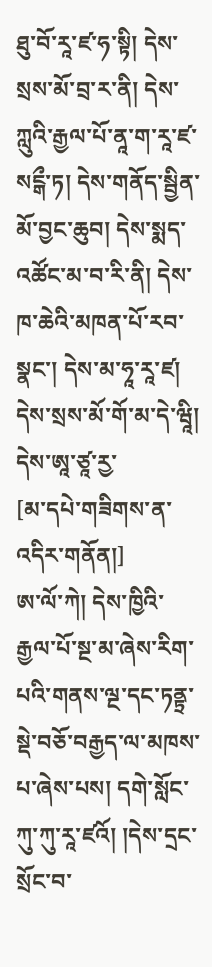ཐུ་བོ་རཱ་ཛ་ཧ་སྟི། དེས་སྲས་མོ་བྲ་ར་ནི། དེས་ཀླུའི་རྒྱལ་པོ་ནཱ་ག་རཱ་ཛ་སངྒྀ་ཏ། དེས་གནོད་སྦྱིན་མོ་བྱང་ཆུབ། དེས་སྨད་འཚོང་མ་བ་རི་ནི། དེས་ཁ་ཆེའི་མཁན་པོ་རབ་སྣང་། དེས་མ་ཧཱ་རཱ་ཛ། དེས་སྲས་མོ་གོ་མ་དེ་ཝཱི། དེས་ཨཱ་ཙཱ་རྱ་
[མ་དཔེ་གཟིགས་ན་འདིར་གནོན།]
ཨ་ལོ་ཀེ། དེས་ཁྱིའི་རྒྱལ་པོ་སྔ་མ་ཞེས་རིག་པའི་གནས་ལྔ་དང་ཏནྟྲ་སྡེ་བཅོ་བརྒྱད་ལ་མཁས་པ་ཞེས་པས། དགེ་སློང་ཀུ་ཀུ་རཱ་ཛའོ། །དེས་དྲང་སྲོང་བ་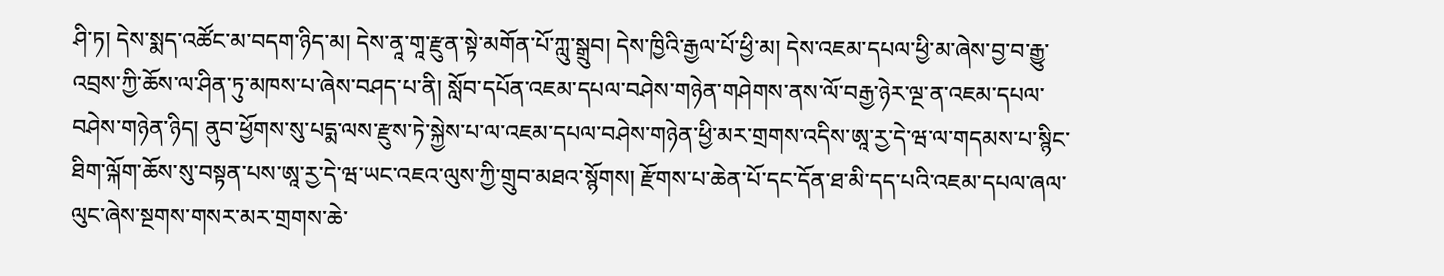ཤི་ཏ། དེས་སྨད་འཚོང་མ་བདག་ཉིད་མ། དེས་ནཱ་གཱ་རྫུན་སྟེ་མགོན་པོ་ཀླུ་སྒྲུབ། དེས་ཁྱིའི་རྒྱལ་པོ་ཕྱི་མ། དེས་འཇམ་དཔལ་ཕྱི་མ་ཞེས་བྱ་བ་རྒྱུ་འབྲས་ཀྱི་ཆོས་ལ་ཤིན་ཏུ་མཁས་པ་ཞེས་བཤད་པ་ནི། སློབ་དཔོན་འཇམ་དཔལ་བཤེས་གཉེན་གཤེགས་ནས་ལོ་བརྒྱ་ཉེར་ལྔ་ན་འཇམ་དཔལ་བཤེས་གཉེན་ཉིད། ནུབ་ཕྱོགས་སུ་པདྨ་ལས་རྫུས་ཏེ་སྐྱེས་པ་ལ་འཇམ་དཔལ་བཤེས་གཉེན་ཕྱི་མར་གྲགས་འདིས་ཨཱ་རྱ་དེ་ཝ་ལ་གདམས་པ་སྙིང་ཐིག་ལྐོག་ཆོས་སུ་བསྟན་པས་ཨཱ་རྱ་དེ་ཝ་ཡང་འཇའ་ལུས་ཀྱི་གྲུབ་མཐའ་སྙོགས། རྫོགས་པ་ཆེན་པོ་དང་དོན་ཐ་མི་དད་པའི་འཇམ་དཔལ་ཞལ་ལུང་ཞེས་སྔགས་གསར་མར་གྲགས་ཆེ་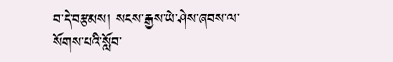བ་དེ་བརྩམས། སངས་རྒྱས་ཡེ་ཤེས་ཞབས་ལ་སོགས་པའི་སློབ་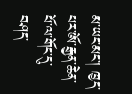མ་ཡང་མང་། ཁྱད་པར་ཨོ་རྒྱན་ཆེན་པོ་ལ་གོང་དུ་བཤད་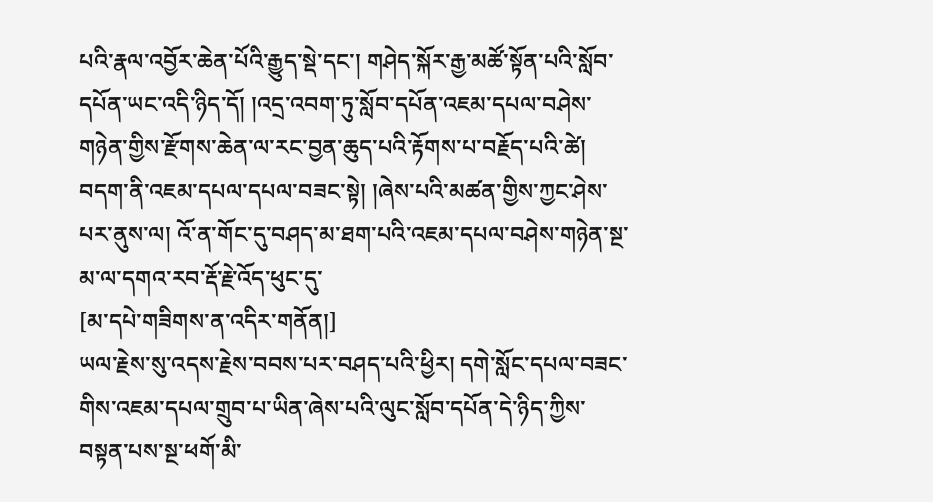པའི་རྣལ་འབྱོར་ཆེན་པོའི་རྒྱུད་སྡེ་དང་། གཤེད་སྐོར་རྒྱ་མཚོ་སྟོན་པའི་སློབ་དཔོན་ཡང་འདི་ཉིད་དོ། །འདྲ་འབག་ཏུ་སློབ་དཔོན་འཇམ་དཔལ་བཤེས་གཉེན་གྱིས་རྫོགས་ཆེན་ལ་རང་བྱན་ཆུད་པའི་རྟོགས་པ་བརྗོད་པའི་ཚེ། བདག་ནི་འཇམ་དཔལ་དཔལ་བཟང་སྟེ། །ཞེས་པའི་མཚན་གྱིས་ཀྱང་ཤེས་པར་ནུས་ལ། འོ་ན་གོང་དུ་བཤད་མ་ཐག་པའི་འཇམ་དཔལ་བཤེས་གཉེན་སྔ་མ་ལ་དགའ་རབ་རྡོ་རྗེ་འོད་ཕུང་དུ་
[མ་དཔེ་གཟིགས་ན་འདིར་གནོན།]
ཡལ་རྗེས་སུ་འདས་རྗེས་བབས་པར་བཤད་པའི་ཕྱིར། དགེ་སློང་དཔལ་བཟང་གིས་འཇམ་དཔལ་གྲུབ་པ་ཡིན་ཞེས་པའི་ལུང་སློབ་དཔོན་དེ་ཉིད་ཀྱིས་བསྟན་པས་སྔ་ཕགོ་མི་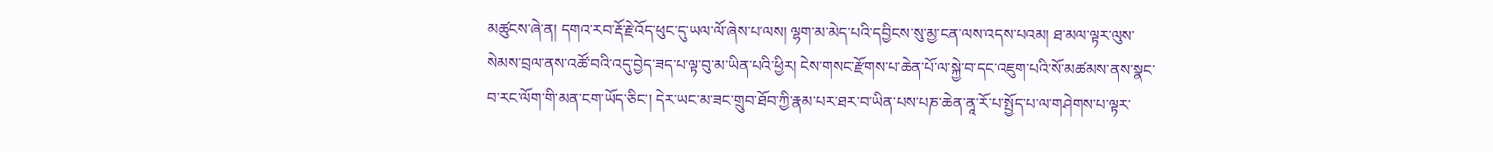མཚུངས་ཞེ་ན། དགའ་རབ་རྡོ་རྗེ་འོད་ཕུང་དུ་ཡལ་ལོ་ཞེས་པ་ལས། ལྷག་མ་མེད་པའི་དབྱིངས་སུ་མྱ་ངན་ལས་འདས་པའམ། ཐ་མལ་ལྟར་ལུས་སེམས་བྲལ་ནས་འཚོ་བའི་འདུ་བྱེད་ཟད་པ་ལྟ་བུ་མ་ཡིན་པའི་ཕྱིར། ངེས་གསང་རྫོགས་པ་ཆེན་པོ་ལ་སྐྱེ་བ་དང་འཇུག་པའི་སོ་མཚམས་ནས་སྣང་བ་རང་ལོག་གི་མན་ངག་ཡོད་ཅིང་། དེར་ཡང་མ་ཟང་གྲུབ་ཐོབ་ཀྱི་རྣམ་པར་ཐར་བ་ཡིན་པས་པཎ་ཆེན་ནཱ་རོ་པ་སྤྱོད་པ་ལ་གཤེགས་པ་ལྟར་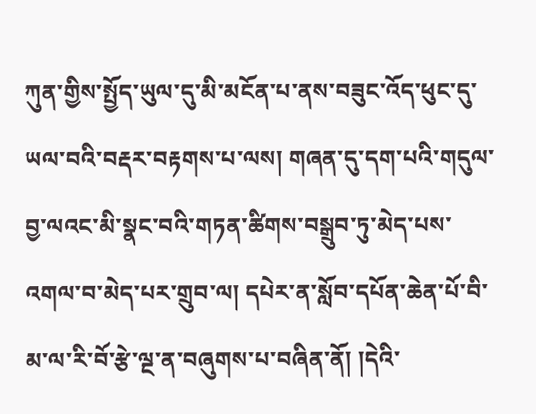ཀུན་གྱིས་སྤྱོད་ཡུལ་དུ་མི་མངོན་པ་ནས་བཟུང་འོད་ཕུང་དུ་ཡལ་བའི་བརྡར་བརྟགས་པ་ལས། གཞན་དུ་དག་པའི་གདུལ་བྱ་ལའང་མི་སྣང་བའི་གཏན་ཚིགས་བསྒྲུབ་ཏུ་མེད་པས་འགལ་བ་མེད་པར་གྲུབ་ལ། དཔེར་ན་སློབ་དཔོན་ཆེན་པོ་བི་མ་ལ་རི་བོ་རྩེ་ལྔ་ན་བཞུགས་པ་བཞིན་ནོ། །དེའི་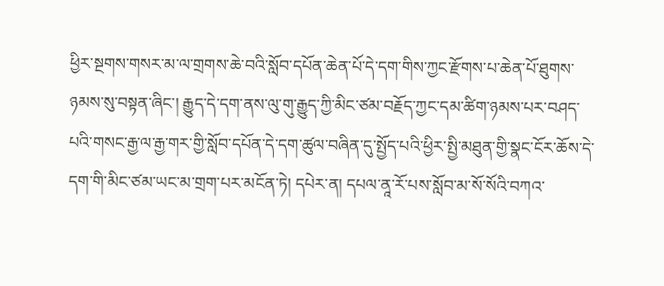ཕྱིར་སྔགས་གསར་མ་ལ་གྲགས་ཆེ་བའི་སློབ་དཔོན་ཆེན་པོ་དེ་དག་གིས་ཀྱང་རྫོགས་པ་ཆེན་པོ་ཐུགས་ཉམས་སུ་བསྟན་ཞིང་། རྒྱུད་དེ་དག་ནས་ལུ་གུ་རྒྱུད་ཀྱི་མིང་ཙམ་བརྗོད་ཀྱང་དམ་ཚིག་ཉམས་པར་བཤད་པའི་གསང་རྒྱ་ལ་རྒྱ་གར་གྱི་སློབ་དཔོན་དེ་དག་ཚུལ་བཞིན་དུ་སྤྱོད་པའི་ཕྱིར་སྤྱི་མཐུན་གྱི་སྣང་ངོར་ཆོས་དེ་དག་གི་མིང་ཙམ་ཡང་མ་གྲག་པར་མངོན་ཏེ། དཔེར་ན། དཔལ་ནཱ་རོ་པས་སློབ་མ་སོ་སོའི་བཀའ་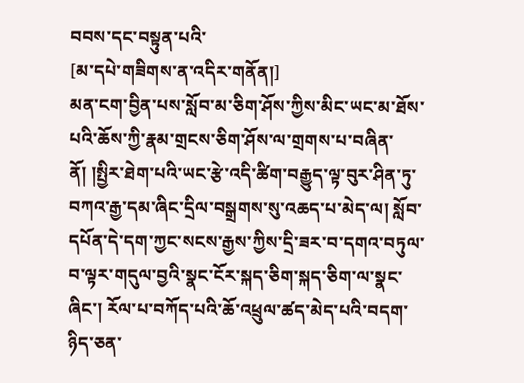བབས་དང་བསྟུན་པའི་
[མ་དཔེ་གཟིགས་ན་འདིར་གནོན།]
མན་ངག་བྱིན་པས་སློབ་མ་ཅིག་ཤོས་ཀྱིས་མིང་ཡང་མ་ཐོས་པའི་ཆོས་ཀྱི་རྣམ་གྲངས་ཅིག་ཤོས་ལ་གྲགས་པ་བཞིན་ནོ། །སྤྱིར་ཐེག་པའི་ཡང་རྩེ་འདི་ཚིག་བརྒྱུད་ལྟ་བུར་ཤིན་ཏུ་བཀའ་རྒྱ་དམ་ཞིང་དྲིལ་བསྒྲགས་སུ་འཆད་པ་མེད་ལ། སློབ་དཔོན་དེ་དག་ཀྱང་སངས་རྒྱས་ཀྱིས་དྲི་ཟར་བ་དགའ་བཏུལ་བ་ལྟར་གདུལ་བྱའི་སྣང་ངོར་སྐད་ཅིག་སྐད་ཅིག་ལ་སྣང་ཞིང་། རོལ་པ་བཀོད་པའི་ཆོ་འཕྲུལ་ཚད་མེད་པའི་བདག་ཉིད་ཅན་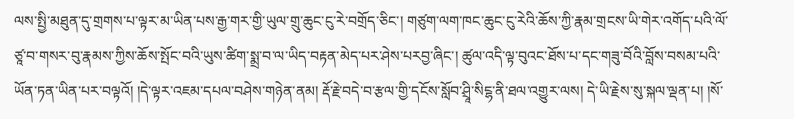ལས་སྤྱི་མཐུན་དུ་གྲགས་པ་ལྟར་མ་ཡིན་པས་རྒྱ་གར་གྱི་ཡུལ་གྲུ་ཆུང་ངུ་རེ་བགྲོད་ཅིང་། གཙུག་ལག་ཁང་ཆུང་ངུ་རེའི་ཆོས་ཀྱི་རྣམ་གྲངས་ཡི་གེར་འགོད་པའི་ལོ་ཙཱ་བ་གསར་བུ་རྣམས་ཀྱིས་ཆོས་སྤོང་བའི་ཡུས་ཚིག་སྨྲ་བ་ལ་ཡིད་བརྟན་མེད་པར་ཤེས་པརབྱ་ཞིང་། ཚུལ་འདི་ལྟ་བུའང་ཐོས་པ་དང་གཟུ་བོའི་བློས་བསམ་པའི་ཡོན་ཏན་ཡིན་པར་བལྟའོ། །དེ་ལྟར་འཇམ་དཔལ་བཤེས་གཉེན་ནམ། རྡོ་རྗེ་བདེ་བ་རྩལ་གྱི་དངོས་སློབ་ཤྲཱི་སིངྷ་ནི་ཐལ་འགྱུར་ལས། དེ་ཡི་རྗེས་སུ་སྐལ་ལྡན་པ། །སོ་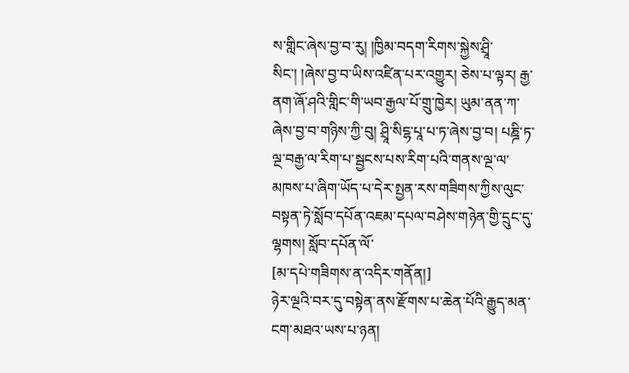ས་གླིང་ཞེས་བྱ་བ་རུ། །ཁྱིམ་བདག་རིགས་སྐྱེས་ཤྲཱི་སིང་། །ཞེས་བྱ་བ་ཡིས་འཛིན་པར་འགྱུར། ཅེས་པ་ལྟར། རྒྱ་ནག་ཞོ་ཤའི་གླིང་གི་ཡབ་རྒྱལ་པོ་གྲུ་ཁྱེར། ཡུམ་ནན་ཀ་ཞེས་བྱ་བ་གཉིས་ཀྱི་བུ། ཤྲཱི་སིངྷ་པཱ་པ་ཏ་ཞེས་བྱ་བ། པཎྜི་ཏ་ལྔ་བརྒྱ་ལ་རིག་པ་སྦྱངས་པས་རིག་པའི་གནས་ལྔ་ལ་མཁས་པ་ཞིག་ཡོད་པ་དེར་སྤྱན་རས་གཟིགས་ཀྱིས་ལུང་བསྟན་ཏེ་སློབ་དཔོན་འཇམ་དཔལ་བཤེས་གཉེན་གྱི་དྲུང་དུ་ལྷགས། སློབ་དཔོན་ལོ་
[མ་དཔེ་གཟིགས་ན་འདིར་གནོན།]
ཉེར་ལྔའི་བར་དུ་བསྟེན་ནས་རྫོགས་པ་ཆེན་པོའི་རྒྱུད་མན་ངག་མཐའ་ཡས་པ་ཉན།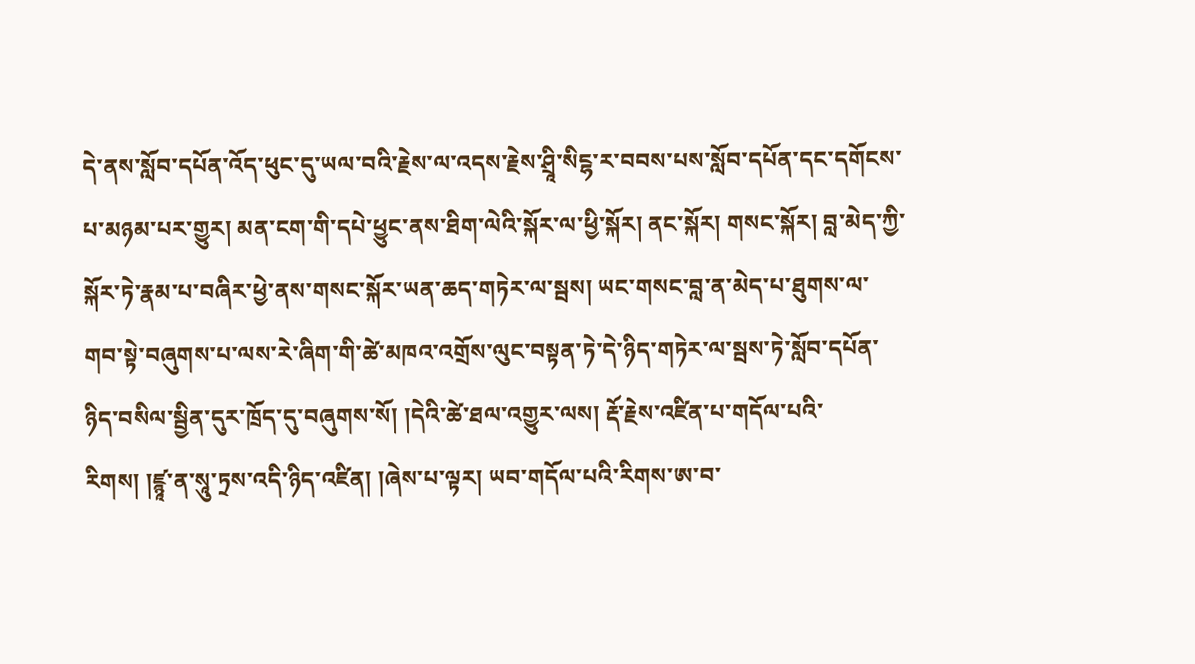དེ་ནས་སློབ་དཔོན་འོད་ཕུང་དུ་ཡལ་བའི་རྗེས་ལ་འདས་རྗེས་ཤྲཱི་སིངྷ་ར་བབས་པས་སློབ་དཔོན་དང་དགོངས་པ་མཉམ་པར་གྱུར། མན་ངག་གི་དཔེ་ཕྱུང་ནས་ཐིག་ལེའི་སྐོར་ལ་ཕྱི་སྐོར། ནང་སྐོར། གསང་སྐོར། བླ་མེད་ཀྱི་སྐོར་ཏེ་རྣམ་པ་བཞིར་ཕྱེ་ནས་གསང་སྐོར་ཡན་ཆད་གཏེར་ལ་སྦས། ཡང་གསང་བླ་ན་མེད་པ་ཐུགས་ལ་གབ་སྟེ་བཞུགས་པ་ལས་རེ་ཞིག་གི་ཚེ་མཁའ་འགྲོས་ལུང་བསྟན་ཏེ་དེ་ཉིད་གཏེར་ལ་སྦས་ཏེ་སློབ་དཔོན་ཉིད་བསིལ་སྦྱིན་དུར་ཁྲོད་དུ་བཞུགས་སོ། །དེའི་ཚེ་ཐལ་འགྱུར་ལས། རྡོ་རྗེས་འཛིན་པ་གདོལ་པའི་རིགས། །ཛྙཱ་ན་སཱུ་ཏྲས་འདི་ཉིད་འཛིན། །ཞེས་པ་ལྟར། ཡབ་གདོལ་པའི་རིགས་ཨ་བ་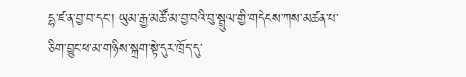དྷ་ཛ་ན་བྱ་བ་དང་། ཡུམ་རྒྱ་མཚོ་མ་བྱ་བའི་བུ་སྦྲུལ་གྱི་གདེངས་ཀས་མཚན་པ་ཅིག་བྱུང་ཕ་མ་གཉིས་སྐྲག་སྟེ་དུར་ཁྲོད་དུ་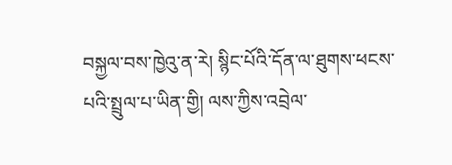བསྐྱལ་བས་ཁྱེའུ་ན་རེ། སྙིང་པོའི་དོན་ལ་ཐུགས་ཕངས་པའི་སྤྲུལ་པ་ཡིན་གྱི། ལས་ཀྱིས་འབྲེལ་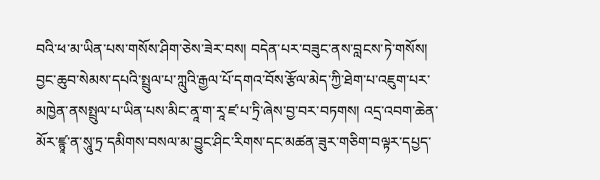བའི་ཕ་མ་ཡིན་པས་གསོས་ཤིག་ཅེས་ཟེར་བས། བདེན་པར་བཟུང་ནས་བླངས་ཏེ་གསོས། བྱང་ཆུབ་སེམས་དཔའི་སྤྲུལ་པ་ཀླུའི་རྒྱལ་པོ་དགའ་བོས་རྩོལ་མེད་ཀྱི་ཐེག་པ་འཇུག་པར་མཁྱེན་ནསསྤྲུལ་པ་ཡིན་པས་མིང་ནཱ་ག་རཱ་ཛ་པ་ཏྲི་ཞེས་བྱ་བར་བཏགས། འདྲ་འབག་ཆེན་མོར་ཛྙཱ་ན་སཱུ་ཏྲ་དམིགས་བསལ་མ་བྱུང་ཤིང་རིགས་དང་མཚན་ཟུར་གཅིག་བལྟར་དཔྱད་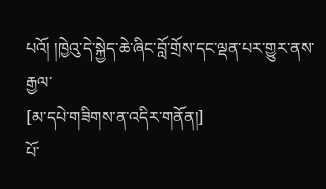པའོ། །ཁྱེའུ་དེ་སྐྱེད་ཆེ་ཞིང་བློ་གྲོས་དང་ལྡན་པར་གྱུར་ནས་རྒྱལ་
[མ་དཔེ་གཟིགས་ན་འདིར་གནོན།]
པོ་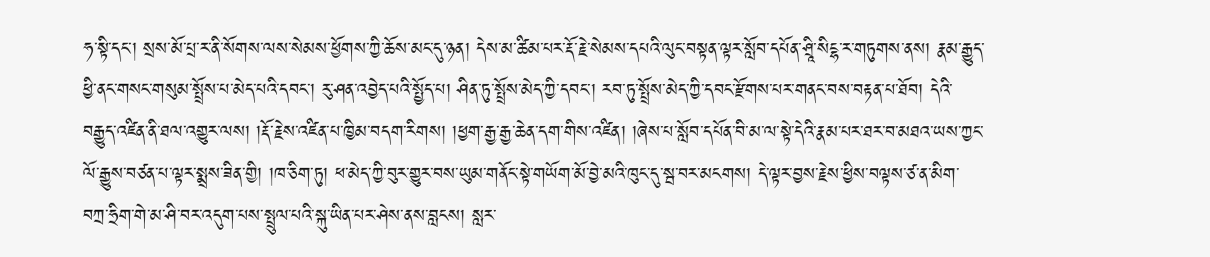ཧ་སྟི་དང་། སྲས་མོ་པྲ་ར་ནི་སོགས་ལས་སེམས་ཕྱོགས་ཀྱི་ཆོས་མང་དུ་ཉན། དེས་མ་ཚིམ་པར་རྡོ་རྗེ་སེམས་དཔའི་ལུང་བསྟན་ལྟར་སློབ་དཔོན་ཤྲཱི་སིངྷ་ར་གཏུགས་ནས། རྣམ་རྒྱུད་ཕྱི་ནང་གསང་གསུམ་སྤྲོས་པ་མེད་པའི་དབང་། རུ་ཤན་འབྱེད་པའི་སྤྱོད་པ། ཤིན་ཏུ་སྤྲོས་མེད་ཀྱི་དབང་། རབ་ཏུ་སྤྲོས་མེད་ཀྱི་དབང་རྫོགས་པར་གནང་བས་བརྟན་པ་ཐོབ། དེའི་བརྒྱུད་འཛིན་ནི་ཐལ་འགྱུར་ལས། །རྡོ་རྗེས་འཛིན་པ་ཁྱིམ་བདག་རིགས། །ཕྱག་རྒྱ་རྒྱ་ཆེན་དག་གིས་འཛིན། །ཞེས་པ་སློབ་དཔོན་བི་མ་ལ་སྟེ་དེའི་རྣམ་པར་ཐར་བ་མཐའ་ཡས་ཀྱང་ལོ་རྒྱུས་བཙན་པ་ལྟར་སྨྲས་ཟིན་གྱི། །ཁ་ཅིག་ཏུ། ཕ་མེད་ཀྱི་བུར་གྱུར་བས་ཡུམ་གནོང་སྟེ་གཡོག་མོ་བྱེ་མའི་ཁུང་དུ་སྦ་བར་མངགས། དེ་ལྟར་བྱས་རྗེས་ཕྱིས་བལྟས་ཙ་ན་མིག་བཀྲ་ཧྲིག་གེ་མ་ཤི་བར་འདུག་པས་སྤྲུལ་པའི་སྐུ་ཡིན་པར་ཤེས་ནས་བླངས། སླར་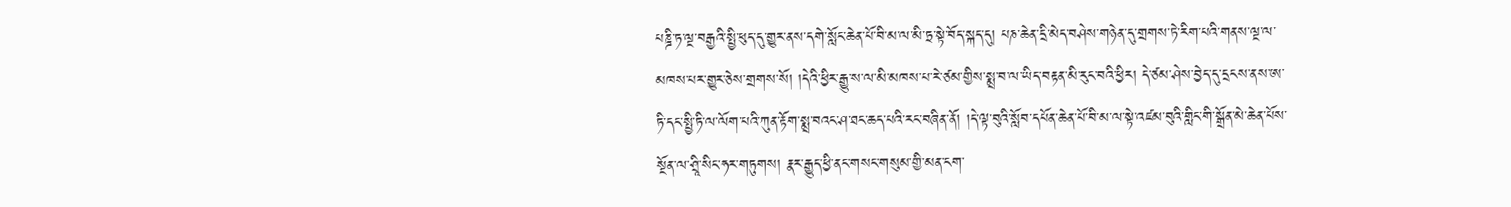པཎྜི་ཏ་ལྔ་བརྒྱའི་སྤྱི་ཕུད་དུ་གྱུར་ནས་དགེ་སློང་ཆེན་པོ་བི་མ་ལ་མི་ཏྲ་སྟེ་བོད་སྐད་དུ། པཎ་ཆེན་དྲི་མེད་བཤེས་གཉེན་དུ་གྲགས་ཏེ་རིག་པའི་གནས་ལྔ་ལ་མཁས་པར་གྱུར་ཅེས་གྲགས་སོ། །དེའི་ཕྱིར་རྒྱུ་ས་ལ་མི་མཁས་པ་རེ་ཙམ་གྱིས་སྨྲ་བ་ལ་ཡིད་བརྟན་མི་རུང་བའི་ཕྱིར། དེ་ཙམ་ཤེས་བྱེད་དུ་དྲངས་ནས་ཨ་ཏི་དང་སྤྱི་ཏི་ལ་ལོག་པའི་ཀུན་རྟོག་སྨྲ་བའང་ཤ་ཐང་ཆད་པའི་རང་བཞིན་ནོ། །དེ་ལྟ་བུའི་སློབ་དཔོན་ཆེན་པོ་བི་མ་ལ་སྟེ་འཛམ་བུའི་གླིང་གི་སྒྲོན་མེ་ཆེན་པོས་སྔོན་ལ་ཤྲཱི་སིང་ཧར་གཏུགས། རྣར་རྒྱུད་ཕྱི་ནང་གསང་གསུམ་གྱི་མན་ངག་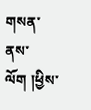གསན་ནས་ལོག །ཕྱིས་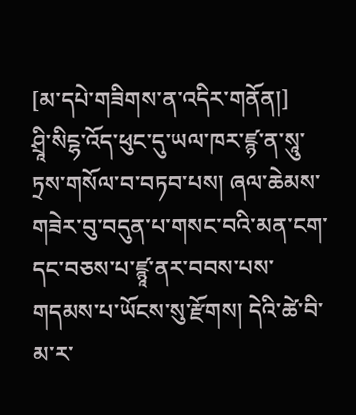[མ་དཔེ་གཟིགས་ན་འདིར་གནོན།]
ཤྲཱི་སིངྷ་འོད་ཕུང་དུ་ཡལ་ཁར་ཛྙ་ན་སཱུ་ཏྲས་གསོལ་བ་བཏབ་པས། ཞལ་ཆེམས་གཟེར་བུ་བདུན་པ་གསང་བའི་མན་ངག་དང་བཅས་པ་ཛྙཱ་ནར་བབས་པས་གདམས་པ་ཡོངས་སུ་རྫོགས། དེའི་ཚེ་བི་མ་ར་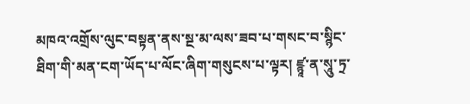མཁའ་འགྲོས་ལུང་བསྟན་ནས་སྔ་མ་ལས་ཟབ་པ་གསང་བ་སྙིང་ཐིག་གི་མན་ངག་ཡོད་པ་ལོང་ཞིག་གསུངས་པ་ལྟར། ཛྙཱ་ན་སཱུ་ཏྲ་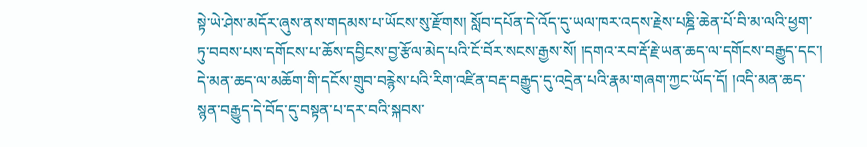སྟེ་ཡེ་ཤེས་མདོར་ཞུས་ནས་གདམས་པ་ཡོངས་སུ་རྫོགས། སློབ་དཔོན་དེ་འོད་དུ་ཡལ་ཁར་འདས་རྗེས་པཎྜི་ཆེན་པོ་བི་མ་ལའི་ཕྱག་ཏུ་བབས་པས་དགོངས་པ་ཆོས་དབྱིངས་བྱ་རྩོལ་མེད་པའི་ངོ་བོར་སངས་རྒྱས་སོ། །དགའ་རབ་རྡོ་རྗེ་ཡན་ཆད་ལ་དགོངས་བརྒྱུད་དང་། དེ་མན་ཆད་ལ་མཆོག་གི་དངོས་གྲུབ་བརྙེས་པའི་རིག་འཛིན་བརྡ་བརྒྱུད་དུ་འདྲེན་པའི་རྣམ་གཞག་ཀྱང་ཡོད་དོ། །འདི་མན་ཆད་སྙན་བརྒྱུད་དེ་བོད་དུ་བསྟན་པ་དར་བའི་སྐབས་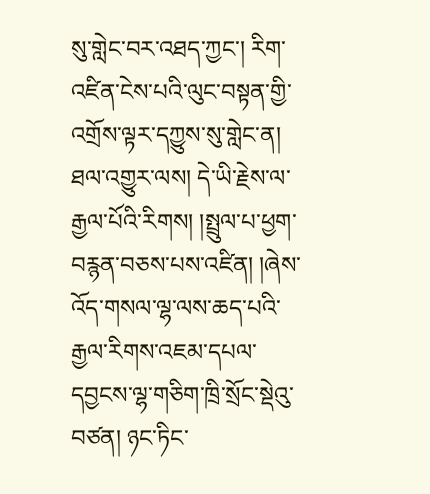སུ་གླེང་བར་འཐད་ཀྱང་། རིག་འཛིན་ངེས་པའི་ལུང་བསྟན་གྱི་འགྲོས་ལྟར་དཀྱུས་སུ་གླེང་ན། ཐལ་འགྱུར་ལས། དེ་ཡི་རྗེས་ལ་རྒྱལ་པོའི་རིགས། །སྤྲུལ་པ་ཕྱག་བརྙན་བཅས་པས་འཛིན། །ཞེས་འོད་གསལ་ལྷ་ལས་ཆད་པའི་རྒྱལ་རིགས་འཇམ་དཔལ་དབྱངས་ལྷ་གཅིག་ཁྲི་སྲོང་སྡེའུ་བཙན། ཉང་ཏིང་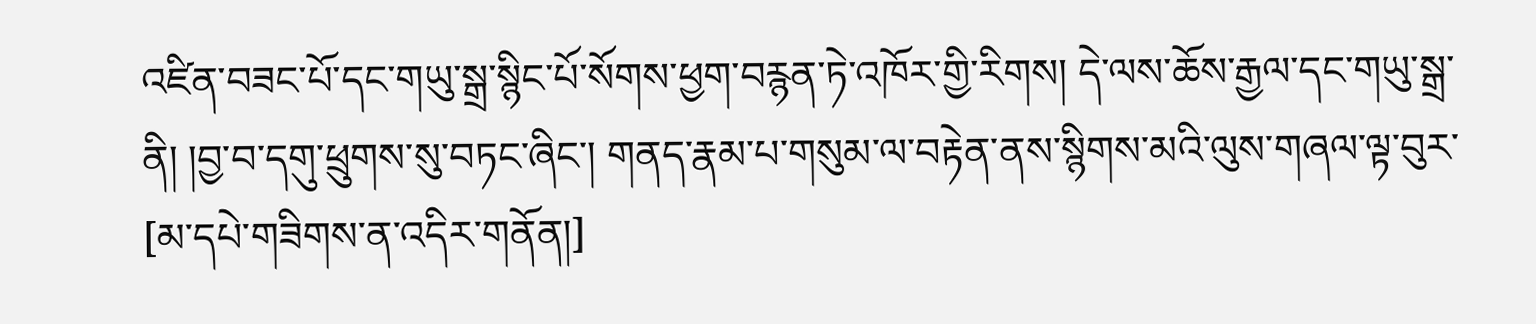འཛིན་བཟང་པོ་དང་གཡུ་སྒྲ་སྙིང་པོ་སོགས་ཕྱག་བརྙན་ཏེ་འཁོར་གྱི་རིགས། དེ་ལས་ཆོས་རྒྱལ་དང་གཡུ་སྒྲ་ནི། །བྱ་བ་དགུ་ཕྲུགས་སུ་བཏང་ཞིང་། གནད་རྣམ་པ་གསུམ་ལ་བརྟེན་ནས་སྙིགས་མའི་ལུས་གཞལ་ལྟ་བུར་
[མ་དཔེ་གཟིགས་ན་འདིར་གནོན།]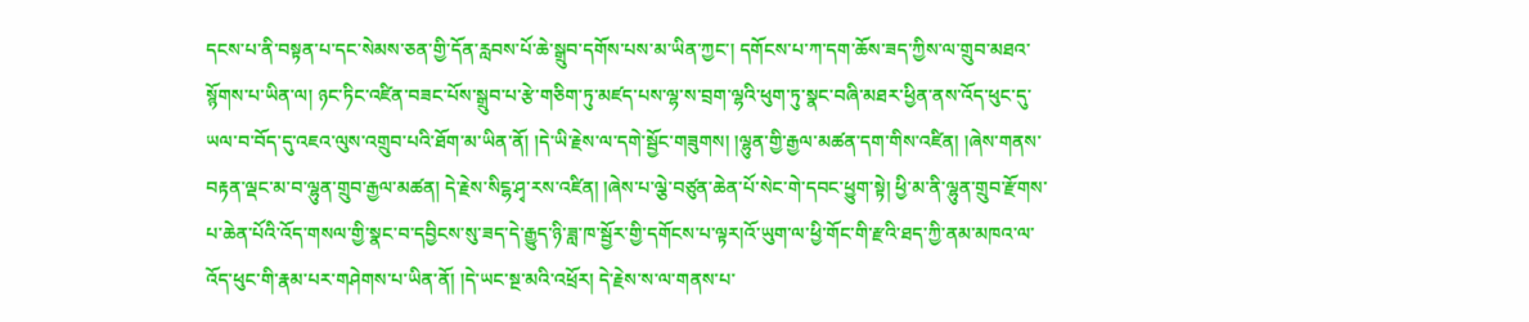དངས་པ་ནི་བསྟན་པ་དང་སེམས་ཅན་གྱི་དོན་རླབས་པོ་ཆེ་སྒྲུབ་དགོས་པས་མ་ཡིན་ཀྱང་། དགོངས་པ་ཀ་དག་ཆོས་ཟད་ཀྱིས་ལ་གྲུབ་མཐའ་སྙོགས་པ་ཡིན་ལ། ཉང་ཏིང་འཛིན་བཟང་པོས་སྒྲུབ་པ་རྩེ་གཅིག་ཏུ་མཛད་པས་ལྷ་ས་བྲག་ལྷའི་ཕུག་ཏུ་སྣང་བཞི་མཐར་ཕྱིན་ནས་འོད་ཕུང་དུ་ཡལ་བ་བོད་དུ་འཇའ་ལུས་འགྲུབ་པའི་ཐོག་མ་ཡིན་ནོ། །དེ་ཡི་རྗེས་ལ་དགེ་སྦྱོང་གཟུགས། །ལྷུན་གྱི་རྒྱལ་མཚན་དག་གིས་འཛིན། །ཞེས་གནས་བརྟན་ལྡང་མ་བ་ལྷུན་གྲུབ་རྒྱལ་མཚན། དེ་རྗེས་སིངྷ་ཤྭ་རས་འཛིན། །ཞེས་པ་ལྕེ་བཙུན་ཆེན་པོ་སེང་གེ་དབང་ཕྱུག་སྟེ། ཕྱི་མ་ནི་ལྷུན་གྲུབ་རྫོགས་པ་ཆེན་པོའི་འོད་གསལ་གྱི་སྣང་བ་དབྱིངས་སུ་ཟད་དེ་རྒྱུད་ཉི་ཟླ་ཁ་སྦྱོར་གྱི་དགོངས་པ་ལྟར།འོ་ཡུག་ལ་ཕྱི་གོང་གི་རྫའི་ཐད་ཀྱི་ནམ་མཁའ་ལ་འོད་ཕུང་གི་རྣམ་པར་གཤེགས་པ་ཡིན་ནོ། །དེ་ཡང་སྔ་མའི་འཕྲོར། དེ་རྗེས་ས་ལ་གནས་པ་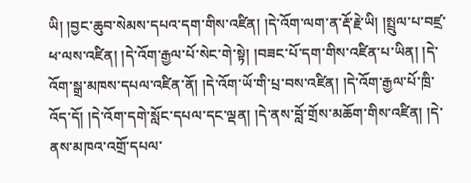ཡི། །བྱང་ཆུབ་སེམས་དཔའ་དག་གིས་འཛིན། །དེ་འོག་ལག་ན་རྡོ་རྗེ་ཡི། །སྤྲུལ་པ་བཛྲ་ཕ་ལས་འཛིན། །དེ་འོག་རྒྱལ་པོ་སེང་གེ་སྟེ། །བཟང་པོ་དག་གིས་འཛིན་པ་ཡིན། །དེ་འོག་སྒྲ་མཁས་དཔལ་འཛིན་ནོ། །དེ་འོག་ཡོ་གི་པྲ་བས་འཛིན། །དེ་འོག་རྒྱལ་པོ་ཁྲི་འོད་དོ། །དེ་འོག་དགེ་སློང་དཔལ་དང་ལྡན། །དེ་ནས་བློ་གྲོས་མཆོག་གིས་འཛིན། །དེ་ནས་མཁའ་འགྲོ་དཔལ་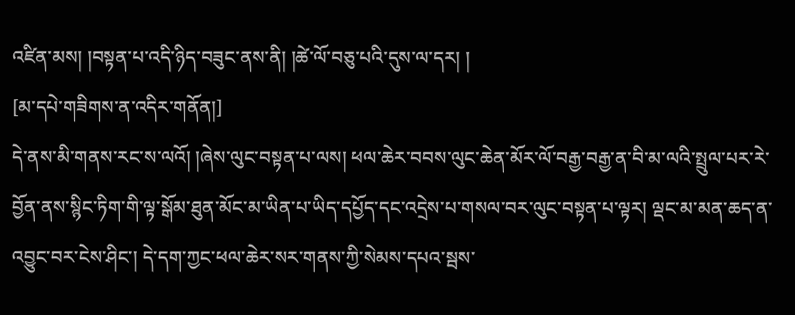འཛིན་མས། །བསྟན་པ་འདི་ཉིད་བཟུང་ནས་ནི། །ཚེ་ལོ་བཅུ་པའི་དུས་ལ་དར། །
[མ་དཔེ་གཟིགས་ན་འདིར་གནོན།]
དེ་ནས་མི་གནས་རང་ས་ལའོ། །ཞེས་ལུང་བསྟན་པ་ལས། ཕལ་ཆེར་བབས་ལུང་ཆེན་མོར་ལོ་བརྒྱ་བརྒྱ་ན་བི་མ་ལའི་སྤྲུལ་པར་རེ་བྱོན་ནས་སྙིང་ཏིག་གི་ལྟ་སྒོམ་ཐུན་མོང་མ་ཡིན་པ་ཡིད་དཔྱོད་དང་འདྲེས་པ་གསལ་བར་ལུང་བསྟན་པ་ལྟར། ལྡང་མ་མན་ཆད་ན་འབྱུང་བར་ངེས་ཤིང་། དེ་དག་ཀྱང་ཕལ་ཆེར་སར་གནས་ཀྱི་སེམས་དཔའ་སྦས་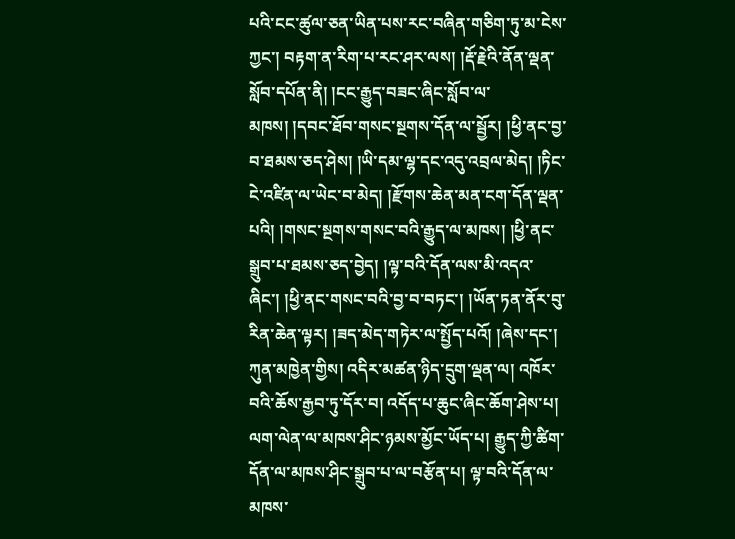པའི་ངང་ཚུལ་ཅན་ཡིན་པས་རང་བཞིན་གཅིག་ཏུ་མ་ངེས་ཀྱང་། བརྟག་ན་རིག་པ་རང་ཤར་ལས། །རྡོ་རྗེའི་ནོན་ལྡན་སློབ་དཔོན་ནི། །ངང་རྒྱུད་བཟང་ཞིང་སློབ་ལ་མཁས། །དབང་ཐོབ་གསང་སྔགས་དོན་ལ་སྦྱོར། །ཕྱི་ནང་བྱ་བ་ཐམས་ཅད་ཤེས། །ཡི་དམ་ལྷ་དང་འདུ་འབྲལ་མེད། །ཏིང་ངེ་འཛིན་ལ་ཡེང་བ་མེད། །རྫོགས་ཆེན་མན་ངག་དོན་ལྡན་པའི། །གསང་སྔགས་གསང་བའི་རྒྱུད་ལ་མཁས། །ཕྱི་ནང་སྒྲུབ་པ་ཐམས་ཅད་བྱེད། །ལྟ་བའི་དོན་ལས་མི་འདའ་ཞིང་། །ཕྱི་ནང་གསང་བའི་བྱ་བ་བཏང་། །ཡོན་ཏན་ནོར་བུ་རིན་ཆེན་ལྟར། །ཟད་མེད་གཏེར་ལ་སྤྱོད་པའོ། །ཞེས་དང་། ཀུན་མཁྱེན་གྱིས། འདིར་མཚན་ཉིད་དྲུག་ལྡན་ལ། འཁོར་བའི་ཆོས་རྒྱབ་ཏུ་དོར་བ། འདོད་པ་ཆུང་ཞིང་ཆོག་ཤེས་པ། ལག་ལེན་ལ་མཁས་ཤིང་ཉམས་མྱོང་ཡོད་པ། རྒྱུད་ཀྱི་ཚིག་དོན་ལ་མཁས་ཤིང་སྒྲུབ་པ་ལ་བརྩོན་པ། ལྟ་བའི་དོན་ལ་མཁས་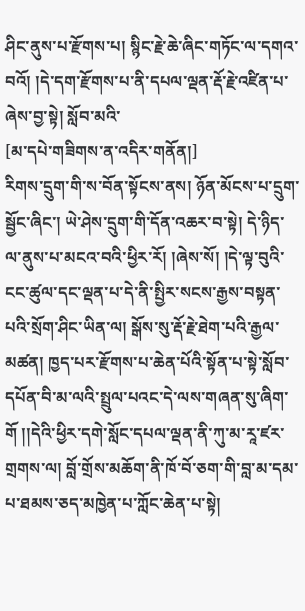ཤིང་ནུས་པ་རྫོགས་པ། སྙིང་རྗེ་ཆེ་ཞིང་གཏོང་ལ་དགའ་བའོ། །དེ་དག་རྫོགས་པ་ནི་དཔལ་ལྡན་རྡོ་རྗེ་འཛིན་པ་ཞེས་བྱ་སྟེ། སློབ་མའི་
[མ་དཔེ་གཟིགས་ན་འདིར་གནོན།]
རིགས་དྲུག་གི་ས་བོན་སྟོངས་ནས། ཉོན་མོངས་པ་དྲུག་སྦྱོང་ཞིང་། ཡེ་ཤེས་དྲུག་གི་དོན་འཆར་བ་སྟེ། དེ་ཉིད་ལ་ནུས་པ་མངའ་བའི་ཕྱིར་རོ། །ཞེས་སོ། །དེ་ལྟ་བུའི་ངང་ཚུལ་དང་ལྡན་པ་དེ་ནི་སྤྱིར་སངས་རྒྱས་བསྟན་པའི་སྲོག་ཤིང་ཡིན་ལ། སྒོས་སུ་རྡོ་རྗེ་ཐེག་པའི་རྒྱལ་མཚན། ཁྱད་པར་རྫོགས་པ་ཆེན་པོའི་སྟོན་པ་སྟེ་སློབ་དཔོན་བི་མ་ལའི་སྤྲུལ་པའང་དེ་ལས་གཞན་སུ་ཞིག་གོ །།དེའི་ཕྱིར་དགེ་སློང་དཔལ་ལྡན་ནི་ཀུ་མ་རཱ་ཛར་གྲགས་ལ། བློ་གྲོས་མཆོག་ནི་ཁོ་བོ་ཅག་གི་བླ་མ་དམ་པ་ཐམས་ཅད་མཁྱེན་པ་ཀློང་ཆེན་པ་སྟེ།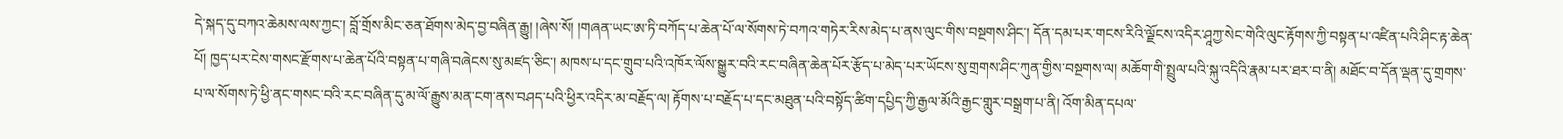དེ་སྐད་དུ་བཀའ་ཆེམས་ལས་ཀྱང་། བློ་གྲོས་མིང་ཅན་ཐོགས་མེད་བྱ་བཞིན་རྒྱུ། །ཞེས་སོ། །གཞན་ཡང་ཨ་ཏི་བཀོད་པ་ཆེན་པོ་ལ་སོགས་ཏེ་བཀའ་གཏེར་རིས་མེད་པ་ནས་ལུང་གིས་བསྔགས་ཤིང་། དོན་དམ་པར་གངས་རིའི་ལྗོངས་འདིར་ཤཱཀྱ་སེང་གེའི་ལུང་རྟོགས་ཀྱི་བསྟན་པ་འཛིན་པའི་ཤིང་རྟ་ཆེན་པོ། ཁྱད་པར་ངེས་གསང་རྫོགས་པ་ཆེན་པོའི་བསྟན་པ་གཞི་བཞེངས་སུ་མཛད་ཅིང་། མཁས་པ་དང་གྲུབ་པའི་འཁོར་ལོས་སྒྱུར་བའི་རང་བཞིན་ཆེན་པོར་རྩོད་པ་མེད་པར་ཡོངས་སུ་གྲགས་ཤིང་ཀུན་གྱིས་བསྔགས་ལ། མཆོག་གི་སྤྲུལ་པའི་སྐུ་འདིའི་རྣམ་པར་ཐར་བ་ནི། མཐོང་བ་དོན་ལྡན་དུ་གྲགས་པ་ལ་སོགས་ཏེ་ཕྱི་ནང་གསང་བའི་རང་བཞིན་དུ་མ་ལོ་རྒྱུས་མན་ངག་ནས་བཤད་པའི་ཕྱིར་འདིར་མ་བརྗོད་ལ། རྟོགས་པ་བརྗོད་པ་དང་མཐུན་པའི་བསྟོད་ཚིག་དཔྱིད་ཀྱི་རྒྱལ་མོའི་རྒྱང་གླུར་བསྒྲག་པ་ནི། འོག་མིན་དཔལ་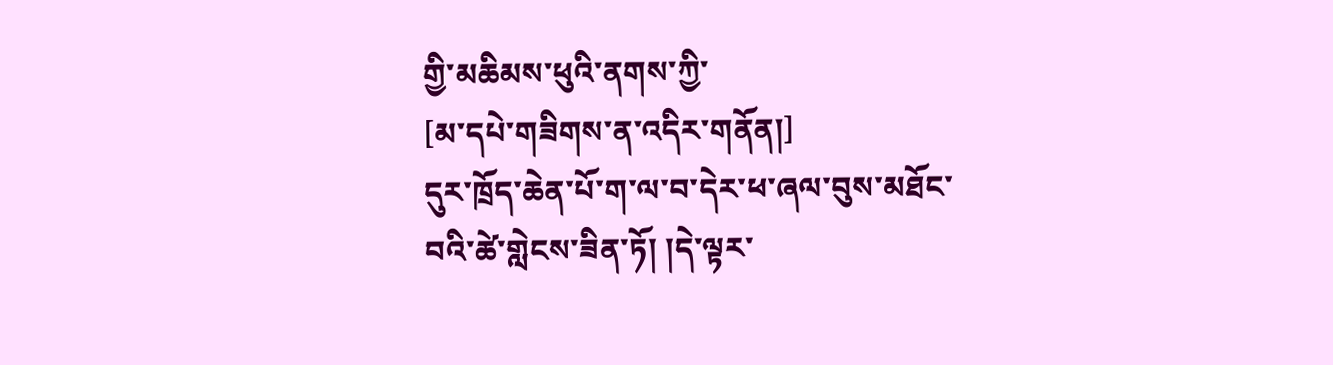གྱི་མཆིམས་ཕུའི་ནགས་ཀྱི་
[མ་དཔེ་གཟིགས་ན་འདིར་གནོན།]
དུར་ཁྲོད་ཆེན་པོ་ག་ལ་བ་དེར་ཕ་ཞལ་བུས་མཐོང་བའི་ཚེ་གླེངས་ཟིན་ཏོ། །དེ་ལྟར་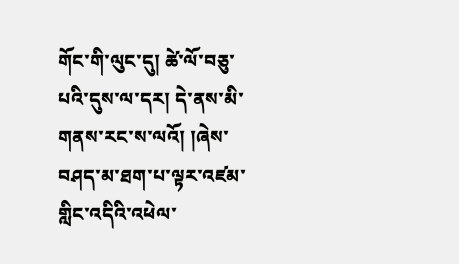གོང་གི་ལུང་དུ། ཚེ་ལོ་བཅུ་པའི་དུས་ལ་དར། དེ་ནས་མི་གནས་རང་ས་ལའོ། །ཞེས་བཤད་མ་ཐག་པ་ལྟར་འཛམ་གླིང་འདིའི་འཕེལ་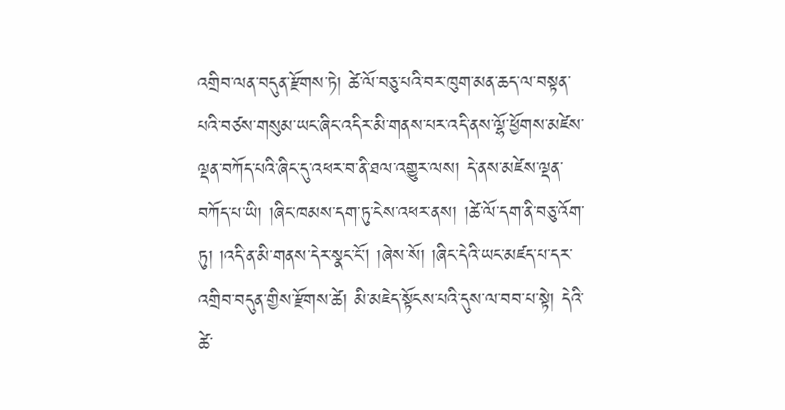འགྲིབ་ལན་བདུན་རྫོགས་ཏེ། ཚེ་ལོ་བཅུ་པའི་བར་ཁུག་མན་ཆད་ལ་བསྟན་པའི་བཙས་གསུམ་ཡང་ཞིང་འདིར་མི་གནས་པར་འདི་ནས་ལྷོ་ཕྱོགས་མཛེས་ལྡན་བཀོད་པའི་ཞིང་དུ་འཕར་བ་ནི་ཐལ་འགྱུར་ལས། དེ་ནས་མཛེས་ལྡན་བཀོད་པ་ཡི། །ཞིང་ཁམས་དག་ཏུ་ངེས་འཕར་ནས། །ཚེ་ལོ་དག་ནི་བཅུ་འོག་ཏུ། །འདི་ན་མི་གནས་དེར་སྣང་ངོ། །ཞེས་སོ། །ཞིང་དེའི་ཡང་མཛད་པ་དར་འགྲིབ་བདུན་གྱིས་རྫོགས་ཚེ། མི་མཇེད་སྟོངས་པའི་དུས་ལ་བབ་པ་སྟེ། དེའི་ཚེ་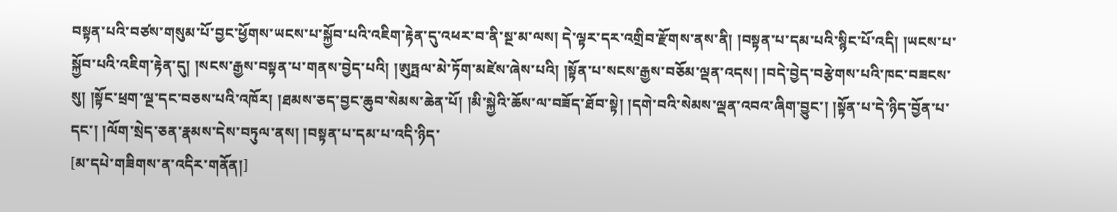བསྟན་པའི་བཙས་གསུམ་པོ་བྱང་ཕྱོགས་ཡངས་པ་སྐྱོབ་པའི་འཇིག་རྟེན་དུ་འཕར་བ་ནི་སྔ་མ་ལས། དེ་ལྟར་དར་འགྲིབ་རྫོགས་ནས་ནི། །བསྟན་པ་དམ་པའི་སྙིང་པོ་འདི། །ཡངས་པ་སྐྱོབ་པའི་འཇིག་རྟེན་དུ། །སངས་རྒྱས་བསྟན་པ་གནས་བྱེད་པའི། །ཨུཏྤལ་མེ་ཏོག་མཛེས་ཞེས་པའི། །སྟོན་པ་སངས་རྒྱས་བཅོམ་ལྡན་འདས། །བདེ་བྱེད་བརྩེགས་པའི་ཁང་བཟངས་སུ། །སྟོང་ཕྲག་ལྔ་དང་བཅས་པའི་འཁོར། །ཐམས་ཅད་བྱང་ཆུབ་སེམས་ཆེན་པོ། །མི་སྐྱེའི་ཆོས་ལ་བཟོད་ཐོབ་སྟེ། །དགེ་བའི་སེམས་ལྡན་འབའ་ཞིག་བྱུང་། །སྟོན་པ་དེ་ཉིད་བྱོན་པ་དང་། །ལོག་སྲེད་ཅན་རྣམས་དེས་བཏུལ་ནས། །བསྟན་པ་དམ་པ་འདི་ཉིད་
[མ་དཔེ་གཟིགས་ན་འདིར་གནོན།]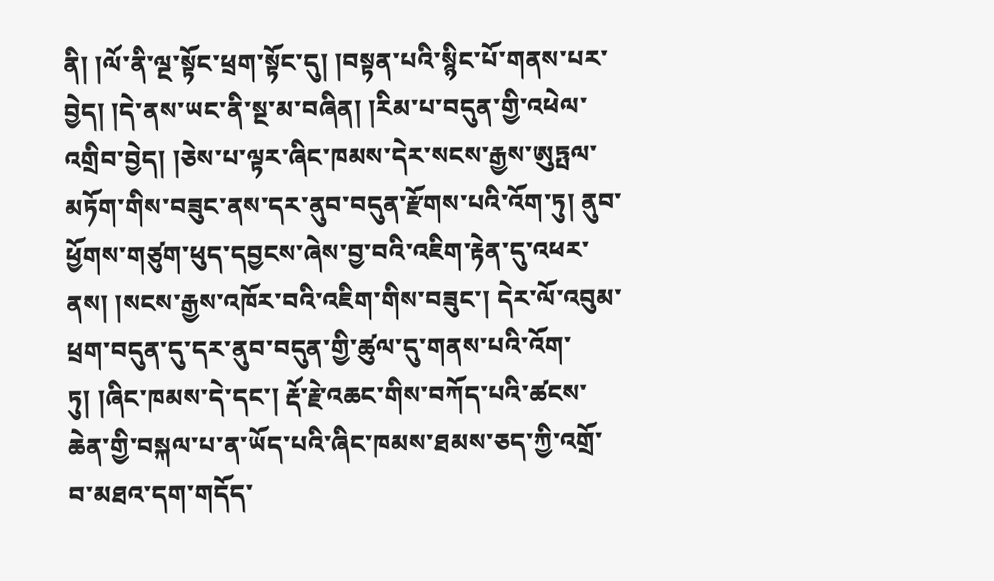ནི། །ལོ་ནི་ལྔ་སྟོང་ཕྲག་སྟོང་དུ། །བསྟན་པའི་སྙིང་པོ་གནས་པར་བྱེད། །དེ་ནས་ཡང་ནི་སྔ་མ་བཞིན། །རིམ་པ་བདུན་གྱི་འཕེལ་འགྲིབ་བྱེད། །ཅེས་པ་ལྟར་ཞིང་ཁམས་དེར་སངས་རྒྱས་ཨུཏྤལ་མཏོག་གིས་བཟུང་ནས་དར་ནུབ་བདུན་རྫོགས་པའི་འོག་ཏུ། ནུབ་ཕྱོགས་གཙུག་ཕུད་དབྱངས་ཞེས་བྱ་བའི་འཇིག་རྟེན་དུ་འཕར་ནས། །སངས་རྒྱས་འཁོར་བའི་འཇིག་གིས་བཟུང་། དེར་ལོ་འབུམ་ཕྲག་བདུན་དུ་དར་ནུབ་བདུན་གྱི་ཚུལ་དུ་གནས་པའི་འོག་ཏུ། །ཞིང་ཁམས་དེ་དང་། རྡོ་རྗེ་འཆང་གིས་བཀོད་པའི་ཚངས་ཆེན་གྱི་བསྐལ་པ་ན་ཡོད་པའི་ཞིང་ཁམས་ཐམས་ཅད་ཀྱི་འགྲོ་བ་མཐའ་དག་གདོད་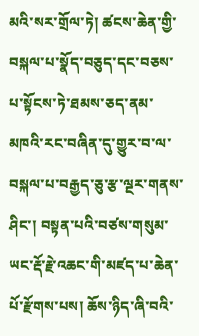མའི་སར་གྲོལ་ཏེ། ཚངས་ཆེན་གྱི་བསྐལ་པ་སྣོད་བཅུད་དང་བཅས་པ་སྟོངས་ཏེ་ཐམས་ཅད་ནམ་མཁའི་རང་བཞིན་དུ་གྱུར་བ་ལ་བསྐལ་པ་བརྒྱད་ཅུ་རྩ་ལྔར་གནས་ཤིང་། བསྟན་པའི་བཙས་གསུམ་ཡང་རྡོ་རྗེ་འཆང་གི་མཛད་པ་ཆེན་པོ་རྫོགས་པས། ཆོས་ཉིད་ཞི་བའི་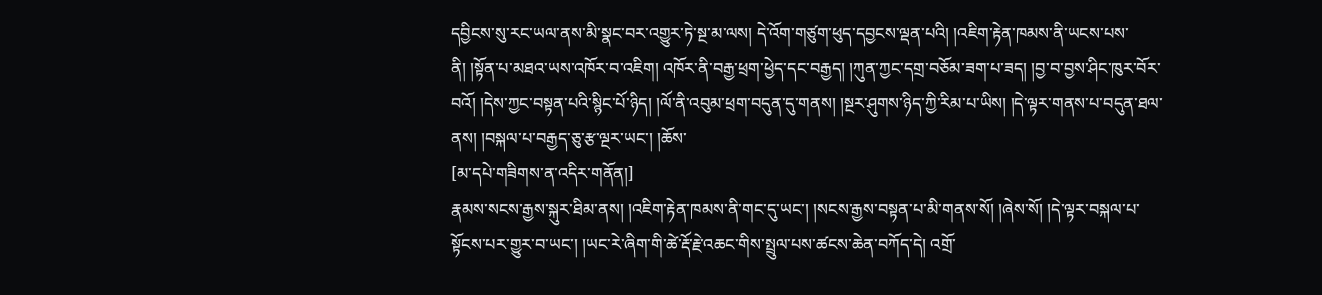དབྱིངས་སུ་རང་ཡལ་ནས་མི་སྣང་བར་འགྱུར་ཏེ་སྔ་མ་ལས། དེ་འོག་གཙུག་ཕུད་དབྱངས་ལྡན་པའི། །འཇིག་རྟེན་ཁམས་ནི་ཡངས་པས་ནི། །སྟོན་པ་མཐའ་ཡས་འཁོར་བ་འཇིག། འཁོར་ནི་བརྒྱ་ཕྲག་ཕྱེད་དང་བརྒྱད། །ཀུན་ཀྱང་དགྲ་བཅོམ་ཟག་པ་ཟད། །བྱ་བ་བྱས་ཤིང་ཁུར་བོར་བའོ། །དེས་ཀྱང་བསྟན་པའི་སྙིང་པོ་ཉིད། །ལོ་ནི་འབུམ་ཕྲག་བདུན་དུ་གནས། །སྔར་ཤུགས་ཉིད་ཀྱི་རིམ་པ་ཡིས། །དེ་ལྟར་གནས་པ་བདུན་ཐལ་ནས། །བསྐལ་པ་བརྒྱད་ཅུ་རྩ་ལྔར་ཡང་། །ཆོས་
[མ་དཔེ་གཟིགས་ན་འདིར་གནོན།]
རྣམས་སངས་རྒྱས་སྐུར་ཐིམ་ནས། །འཇིག་རྟེན་ཁམས་ནི་གང་དུ་ཡང་། །སངས་རྒྱས་བསྟན་པ་མི་གནས་སོ། །ཞེས་སོ། །དེ་ལྟར་བསྐལ་པ་སྟོངས་པར་གྱུར་བ་ཡང་། །ཡང་རེ་ཞིག་གི་ཚེ་རྡོ་རྗེ་འཆང་གིས་སྤྲུལ་པས་ཚངས་ཆེན་བཀོད་དེ། འགྲོ་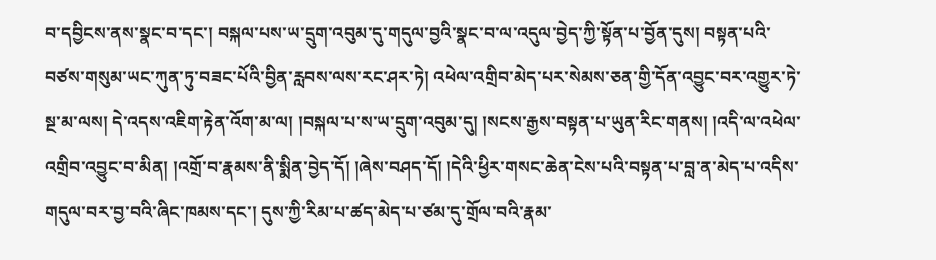བ་དབྱིངས་ནས་སྣང་བ་དང་། བསྐལ་པས་ཡ་དྲུག་འབུམ་དུ་གདུལ་བྱའི་སྣང་བ་ལ་འདུལ་བྱེད་ཀྱི་སྟོན་པ་བྱོན་དུས། བསྟན་པའི་བཙས་གསུམ་ཡང་ཀུན་ཏུ་བཟང་པོའི་བྱིན་རླབས་ལས་རང་ཤར་ཏེ། འཕེལ་འགྲིབ་མེད་པར་སེམས་ཅན་གྱི་དོན་འབྱུང་བར་འགྱུར་ཏེ་སྔ་མ་ལས། དེ་འདས་འཇིག་རྟེན་འོག་མ་ལ། །བསྐལ་པ་ས་ཡ་དྲུག་འབུམ་དུ། །སངས་རྒྱས་བསྟན་པ་ཡུན་རིང་གནས། །འདི་ལ་འཕེལ་འགྲིབ་འབྱུང་བ་མིན། །འགྲོ་བ་རྣམས་ནི་སྨིན་བྱེད་དོ། །ཞེས་བཤད་དོ། །དེའི་ཕྱིར་གསང་ཆེན་ངེས་པའི་བསྟན་པ་བླ་ན་མེད་པ་འདིས་གདུལ་བར་བྱ་བའི་ཞིང་ཁམས་དང་། དུས་ཀྱི་རིམ་པ་ཚད་མེད་པ་ཙམ་དུ་གྲོལ་བའི་རྣམ་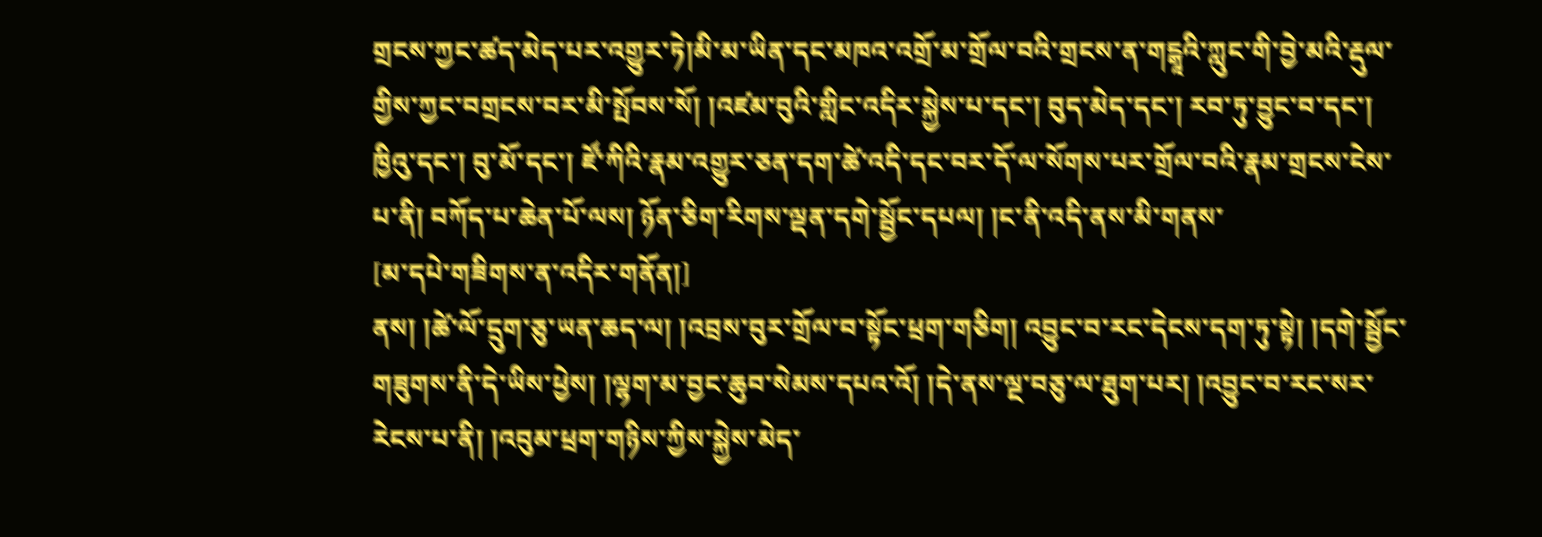གྲངས་ཀྱང་ཚད་མེད་པར་འགྱུར་ཏེ།མི་མ་ཡིན་དང་མཁའ་འགྲོ་མ་གྲོལ་བའི་གྲངས་ན་གངྒཱའི་ཀླུང་གི་བྱེ་མའི་རྡུལ་གྱིས་ཀྱང་བགྲངས་བར་མི་སྤོབས་སོ། །འཛམ་བུའི་གླིང་འདིར་སྐྱེས་པ་དང་། བུད་མེད་དང་། རབ་ཏུ་བྱུང་བ་དང་། ཁྱིའུ་དང་། བུ་མོ་དང་། ཛོ་ཀིའི་རྣམ་འགྱུར་ཅན་དག་ཚེ་འདི་དང་བར་དོ་ལ་སོགས་པར་གྲོལ་བའི་རྣམ་གྲངས་ངེས་པ་ནི། བཀོད་པ་ཆེན་པོ་ལས། ཉོན་ཅིག་རིགས་ལྡན་དགེ་སྦྱོང་དཔལ། །ང་ནི་འདི་ནས་མི་གནས་
[མ་དཔེ་གཟིགས་ན་འདིར་གནོན།]
ནས། །ཚེ་ལོ་དྲུག་ཅུ་ཡན་ཆད་ལ། །འབྲས་བུར་གྲོལ་བ་སྟོང་ཕྲག་གཅིག། འབྱུང་བ་རང་དེངས་དག་ཏུ་སྟེ། །དགེ་སྦྱོང་གཟུགས་ནི་དེ་ཡིས་ཕྱེས། །ལྷག་མ་བྱང་ཆུབ་སེམས་དཔའ་འོ། །དེ་ནས་ལྔ་བཅུ་ལ་ཐུག་པར། །འབྱུང་བ་རང་སར་རེངས་པ་ནི། །འབུམ་ཕྲག་གཉིས་ཀྱིས་སྐྱེས་མེད་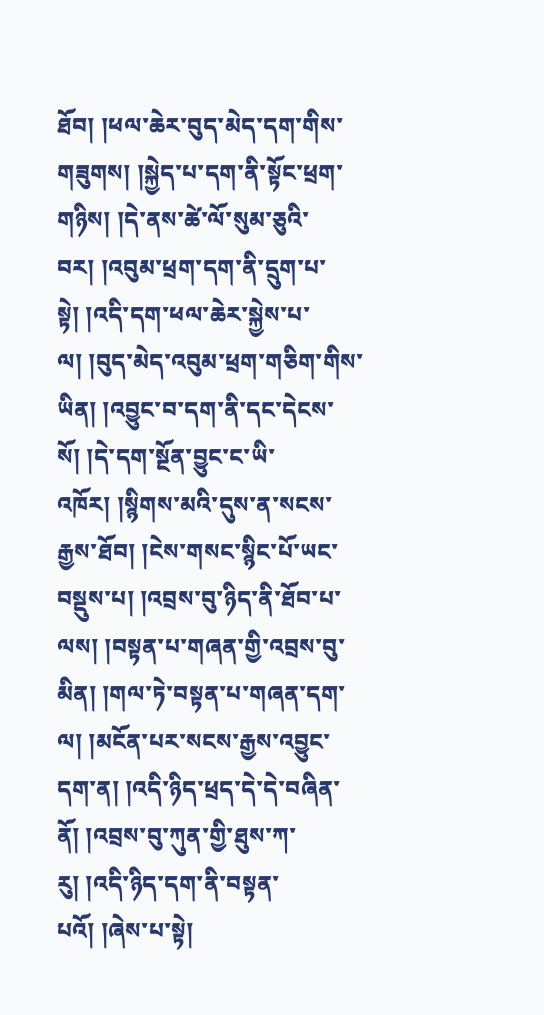ཐོབ། །ཕལ་ཆེར་བུད་མེད་དག་གིས་གཟུགས། །སྐྱེད་པ་དག་ནི་སྟོང་ཕྲག་གཉིས། །དེ་ནས་ཚེ་ལོ་སུམ་ཅུའི་བར། །འབུམ་ཕྲག་དག་ནི་དྲུག་པ་སྟེ། །འདི་དག་ཕལ་ཆེར་སྐྱེས་པ་ལ། །བུད་མེད་འབུམ་ཕྲག་གཅིག་གིས་ཡིན། །འབྱུང་བ་དག་ནི་དང་དེངས་སོ། །དེ་དག་སྔོན་བྱུང་ང་ཡི་འཁོར། །སྙིགས་མའི་དུས་ན་སངས་རྒྱས་ཐོབ། །ངེས་གསང་སྙིང་པོ་ཡང་བསྡུས་པ། །འབྲས་བུ་ཉིད་ནི་ཐོབ་པ་ལས། །བསྟན་པ་གཞན་གྱི་འབྲས་བུ་མིན། །གལ་ཏེ་བསྟན་པ་གཞན་དག་ལ། །མངོན་པར་སངས་རྒྱས་འབྱུང་དག་ན། །འདི་ཉིད་ཕྲད་དེ་དེ་བཞིན་ནོ། །འབྲས་བུ་ཀུན་གྱི་ཐུས་ཀ་རུ། །འདི་ཉིད་དག་ནི་བསྟན་པའོ། །ཞེས་པ་སྟེ།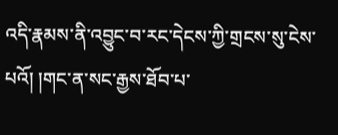འདི་རྣམས་ནི་འབྱུང་བ་རང་དེངས་ཀྱི་གྲངས་སུ་ངེས་པའོ། །གང་ན་སང་རྒྱས་ཐོབ་པ་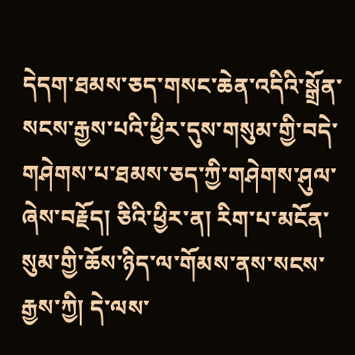དེདག་ཐམས་ཅད་གསང་ཆེན་འདིའི་སྒྲོན་སངས་རྒྱས་པའི་ཕྱིར་དུས་གསུམ་གྱི་བདེ་གཤེགས་པ་ཐམས་ཅད་ཀྱི་གཤེགས་ཤུལ་ཞེས་བརྗོད། ཅིའི་ཕྱིར་ན། རིག་པ་མངོན་སུམ་གྱི་ཆོས་ཉིད་ལ་གོམས་ནས་སངས་རྒྱས་ཀྱི། དེ་ལས་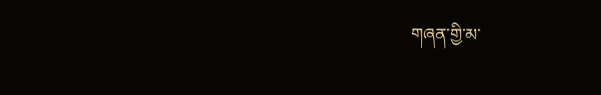གཞན་གྱི་མ་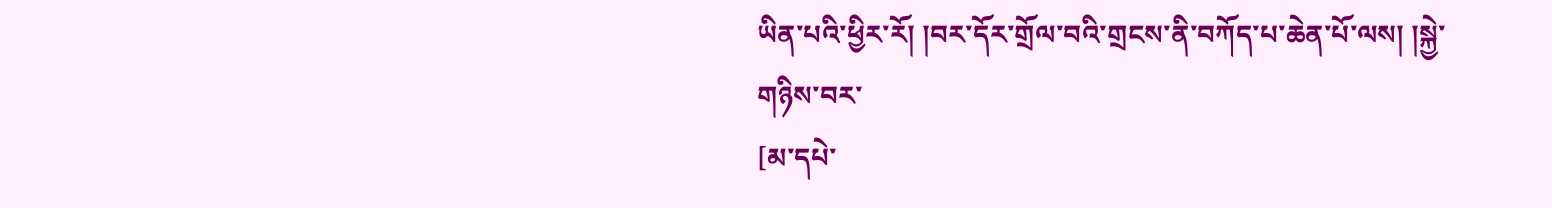ཡིན་པའི་ཕྱིར་རོ། །བར་དོར་གྲོལ་བའི་གྲངས་ནི་བཀོད་པ་ཆེན་པོ་ལས། །སྐྱེ་གཉིས་བར་
[མ་དཔེ་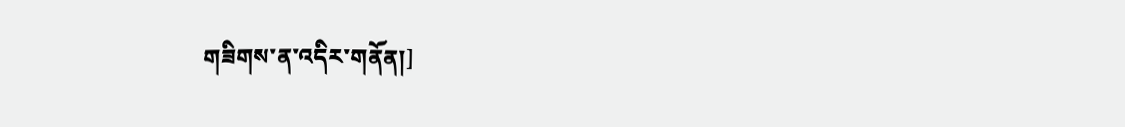གཟིགས་ན་འདིར་གནོན།]